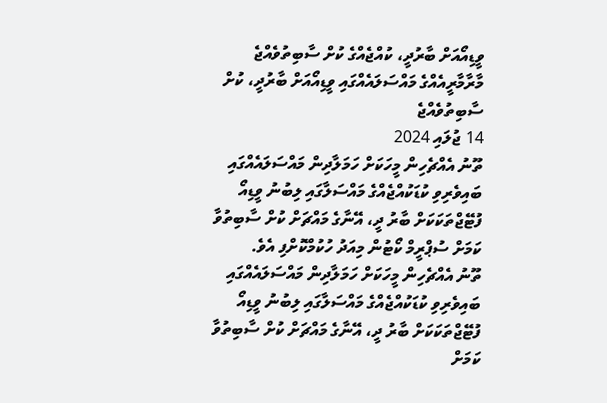ވީޑިއޯއަށް ބާރުދީ، ކުއްޖެއްގެ ކުށް ސާބިތުވެއްޖެ
މާރާމާރީއެއްގެ މައްސަލައެއްގައި ވީޑިއޯއަށް ބާރުދީ، ކުށް ސާބިތުވެއްޖެ
14 ޖުލައި 2024
ތޫނު އެއްޗެހިން މީހަކަށް ހަމަލާދިން މައްސަލައެއްގައި ބައިވެރިވި ކުޑަކުއްޖެއްގެ މައްސަލާގައި ލިބުނު ވީޑިއޯ ފުޓޭޖްތަކަކަށް ބާރު ދީ، އޭނާގެ މައްޗަށް ކުށް ސާބިތުވާ ކަމަށް ސުޕްރީމް ކޯޓުން މިއަދު ހުކުމްކޮށްފި އެވެ.
ތޫނު އެއްޗެހިން މީހަކަށް ހަމަލާދިން މައްސަލައެއްގައި ބައިވެރިވި ކުޑަކުއްޖެއްގެ މައްސަލާގައި ލިބުނު ވީޑިއޯ ފުޓޭޖްތަކަކަށް ބާރު ދީ، އޭނާގެ މައްޗަށް ކުށް ސާބިތުވާ ކަމަށް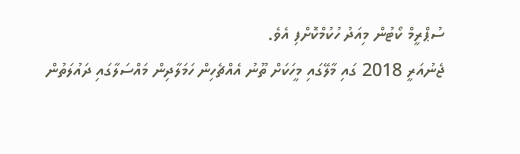ސުޕްރީމް ކޯޓުން މިއަދު ހުކުމްކޮށްފި އެވެ.
ޖެނުއަރީ 2018 ގައި މާލޭގައި މީހަކަށް ތޫނު އެއްޗެހިން ހަމަލާދިން މައްސަލާގައި ދައުލަތުން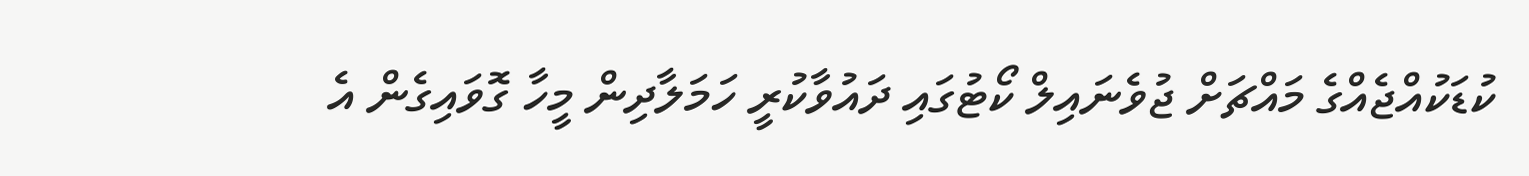ކުޑަކުއްޖެއްގެ މައްޗަށް ޖުވެނައިލް ކޯޓުގައި ދައުވާކުރީ ހަމަލާދިން މީހާ ގޮވައިގެން އެ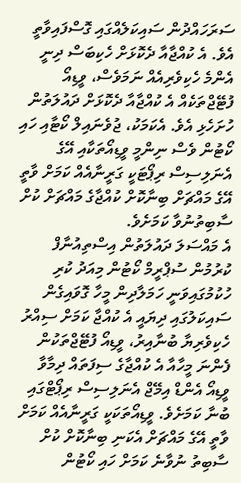ސަރަހައްދުން ސައިކަލެއްގައި ގޮސްފައިވާތީ އެވެ. އެ ކުއްޖާއާ ދެކޮޅަށް ހެކިބަސް ދިނީ އެންމެ ހެކިވެރިއެއް ނަމަވެސް، ވީޑިއޯ ފުޓޭޖްތަކެއް އެ ކުއްޖާއާ ދެކޮޅަށް ދައުލަތުން ހުށަހެޅި އެވެ. އެކަމަކު، ޖުވެނައިލް ކޯޓާއި ހައި ކޯޓުން ވެސް ނިންމީ ވީޑިއޯތަކާއި އޭގެ އެނަލިސިސް ރިޕޯޓަކީ ގަރީނާއެއް ކަމަށް ވާތީ އޭގެ މައްޗަށް ބިނާކޮށް ކުއްޖާގެ މައްޗަށް ކުށް ސާބިތުނުވާ ކަމަށެވެ.
އެ މައްސަލަ ދައުލަތުން އިސްތިއުނާފް ކުރުމުން ސުޕްރީމް ކޯޓުން މިއަދު ކުރި ހުކުމުގައިވަނީ ހަމަލާދިން މީހާ ގޮވައިގެން ސައިކަލުގައި ދިޔައީ އެ ކުއްޖާ ކަމަށް ސިއްރު ހެކިވެރިޔާ ބުނާއިރު، ވީޑިއޯ ފުޓޭޖްތަކުން ފެންނަ މީހާއާ އެ ކުއްޖާގެ ސިފަތައް ދިމާވާ ވީޑިއޯ އެންޑް އިމޭޖް އެނަލިސިސް ރިޕޯޓްގައި ބުނާ ކަމަށެވެ. ވީޑިއޯތަކަކީ ގަރީނާއެއް ކަމަށް ވާތީ އޭގެ މައްޗަށް އެކަނި ބިނާކޮށް ކުށް ސާބިތު ނުވާނެ ކަމަށް ހައި ކޯޓުން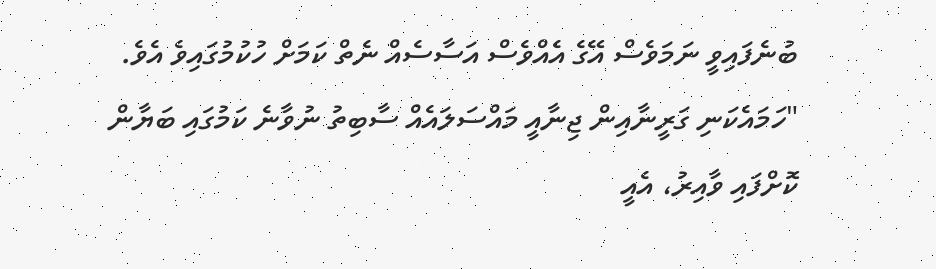ބުނެފައިވީ ނަމަވެސް އޭގެ އެއްވެސް އަސާސެއް ނެތް ކަމަށް ހުކުމުގައިވެ އެވެ.
"ހަމައެކަނި ގަރީނާއިން ޖިނާއީ މައްސަލައެއް ސާބިތު ނުވާނެ ކަމުގައި ބަޔާން ކޮށްފައި ވާއިރު، އެއީ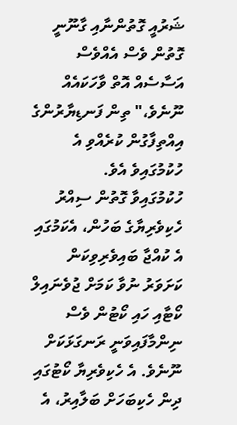ޝަރުއީ ގޮތުންނާއި ގާނޫނީ ގޮތުން ވެސް އެއްވެސް އަސާސެއް އޮތް ވާހަކައެއް ނޫނެވެ،" ތިން ފަނޑިޔާރުންގެ އިއްތިފާގުން ކުރެއްވި އެ ހުކުމުގައިވެ އެވެ.
ހުކުމުގައިވާ ގޮތުން ސިއްރު ހެކިވެރިޔާގެ ބަހުން، އެކަމުގައި އެ ކުއްޖާ ބައިވެރިވިކަން ކަށަވަރު ނުވާ ކަމަށް ޖުވެނައިލް ކޯޓާއި ހައި ކޯޓުން ވެސް ނިންމާފައިވަނީ ރަނގަޅަކަށް ނޫނެވެ. އެ ހެކިވެރިޔާ ކޯޓުގައި ދިން ހެކިބަހަށް ބަލާއިރު، އެ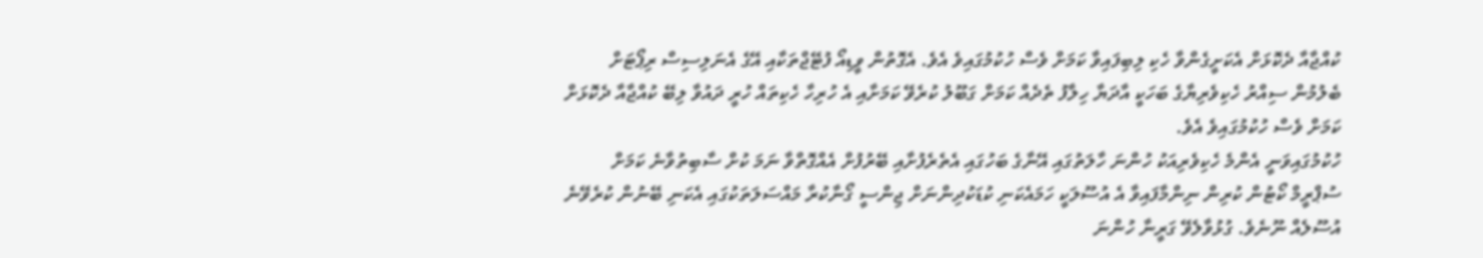ކުއްޖާއާ ދެކޮޅަށް އެކަށީގެންވާ ހެކި ލިބިފައިވާ ކަމަށް ވެސް ހުކުމުގައިވެ އެވެ. އެގޮތުން ވީޑިއޯ ފުޓޭޖްތަކާއި އޭގެ އެނަލިސިސް ރިޕޯޓަށް ބެލުމުން ސިއްރު ހެކިވެރިޔާގެ ބަހަކީ އާދަޔާ ހިލާފު ތެދެއް ކަމަށް ގަބޫލު ކުރެވޭ ކަމަށާއި އެ ހުރިހާ ހެކިތައް ހުރީ ދައުވާ ލިބޭ ކުއްޖާއާ ދެކޮޅަށް ކަމަށް ވެސް ހުކުމުގައިވެ އެވެ.
ހުކުމުގައިވަނީ އެންމެ ހެކިވެރިއަކު ހުންނަ ހާލަތުގައި އޭނާގެ ބަހުގައި އެތެރެފުށާއި ބޭރުފުށް އެއްގޮތްވާ ނަމަ ކުށް ސާބިތުވާނެ ކަމަށް ސުޕްރީމް ކޯޓުން ކުރިން ނިންމާފައިވާ އެ އުސޫލަކީ ހަމައެކަނި ކުޑަކުދިންނަށް ޖިންސީ ގޯނާކުރާ މައްސަލަތަކުގައި އެކަނި ބޭނުން ކުރެވޭނެ އުސޫލެއް ނޫނެވެ. ގުޅުވާލެވޭ ގަރީނާ ހުންނަ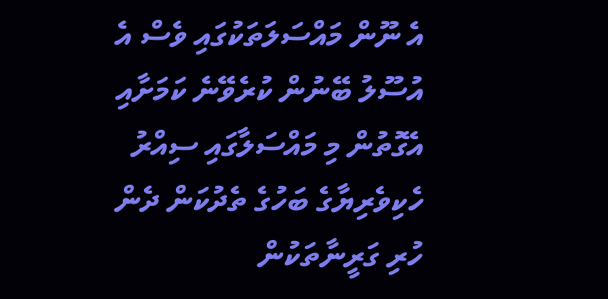އެ ނޫން މައްސަލަތަކުގައި ވެސް އެ އުސޫލު ބޭނުން ކުރެވޭނެ ކަމަށާއި އެގޮތުން މި މައްސަލާގައި ސިއްރު ހެކިވެރިޔާގެ ބަހުގެ ތެދުކަން ދެން ހުރި ގަރީނާތަކުން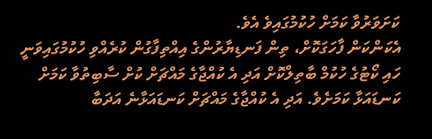ކަށަވަރުވާ ކަމަށް ހުކުމުގައިވެ އެވެ.
އެކަންކަން ފާހަގަކޮށް، ތިން ފަނޑިޔާރުންގެ އިއްތިފާގުން ކުރެއްވި ހުކުމުގައިވަނީ ހައި ކޯޓުގެ ހުކުމް ބާތިލްކޮށް އަދި އެ ކުއްޖާގެ މައްޗަށް ކުށް ސާބިތުވާ ކަމަށް ކަނޑައަޅާ ކަމަށެވެ. އަދި އެ ކުއްޖާގެ މައްޗަށް ކަނޑައަޅާނެ އަދަބާ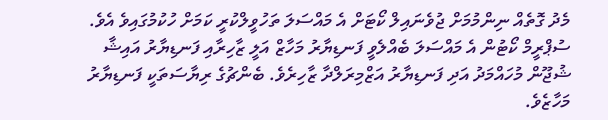މެދު ގޮތެއް ނިންމުމަށް ޖުވެނައިލް ކޯޓަށް އެ މައްސަލަ ތަހުވީލްކުރީ ކަމަށް ހުކުމުގައިވެ އެވެ.
ސުޕްރީމް ކޯޓުން އެ މައްސަލަ ބެއްލެވީ ފަނޑިޔާރު މަހާޒް އަލީ ޒާހިރާއި ފަނޑިޔާރު އައިޝާ ޝުޖޫން މުހައްމަދު އަދި ފަނޑިޔާރު އަޒްމިރަލްދާ ޒާހިރެވެ. ބެންޗުގެ ރިޔާސަތަކީ ފަނޑިޔާރު މަހާޒެވެ.